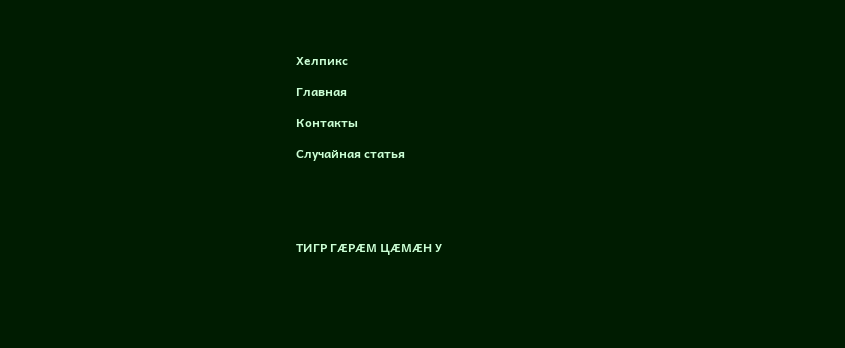Хелпикс

Главная

Контакты

Случайная статья





ТИГР ГÆРÆМ ЦÆМÆН У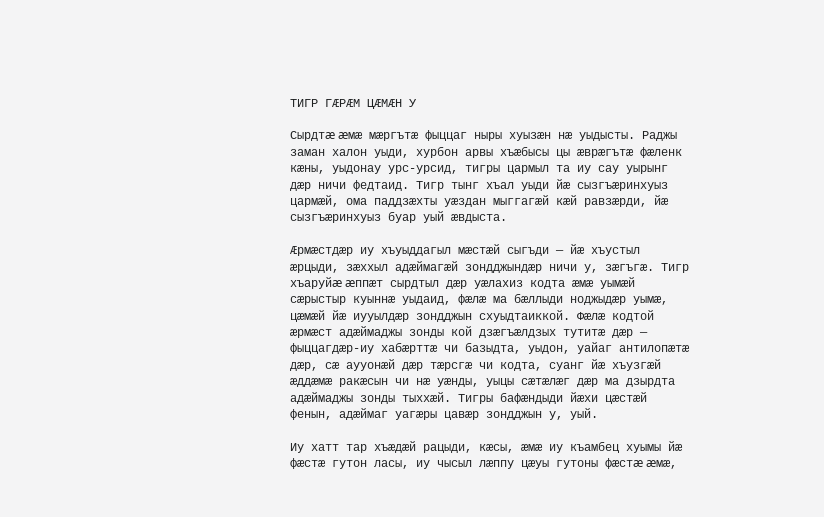ТИГР ГÆРÆМ ЦÆМÆН У

Сырдтæ æмæ мæргътæ фыццаг ныры хуызæн нæ уыдысты. Раджы заман халон уыди, хурбон арвы хъæбысы цы æврæгътæ фæленк кæны, уыдонау урс-урсид, тигры цармыл та иу сау уырынг дæр ничи федтаид. Тигр тынг хъал уыди йæ сызгъæринхуыз цармæй, ома паддзæхты уæздан мыггагæй кæй равзæрди, йæ сызгъæринхуыз буар уый æвдыста.

Æрмæстдæр иу хъуыддагыл мæстæй сыгъди — йæ хъустыл æрцыди, зæххыл адæймагæй зондджындæр ничи у, зæгъгæ. Тигр хъаруйæ æппæт сырдтыл дæр уæлахиз кодта æмæ уымæй сæрыстыр куыннæ уыдаид, фæлæ ма бæллыди ноджыдæр уымæ, цæмæй йæ иууылдæр зондджын схуыдтаиккой. Фæлæ кодтой æрмæст адæймаджы зонды кой дзæгъæлдзых тутитæ дæр — фыццагдæр-иу хабæрттæ чи базыдта, уыдон, уайаг антилопæтæ дæр, сæ аууонæй дæр тæрсгæ чи кодта, суанг йæ хъузгæй æддæмæ ракæсын чи нæ уæнды, уыцы сæтæлæг дæр ма дзырдта адæймаджы зонды тыххæй. Тигры бафæндыди йæхи цæстæй фенын, адæймаг уагæры цавæр зондджын у, уый.

Иу хатт тар хъæдæй рацыди, кæсы, æмæ иу къамбец хуымы йæ фæстæ гутон ласы, иу чысыл лæппу цæуы гутоны фæстæ æмæ,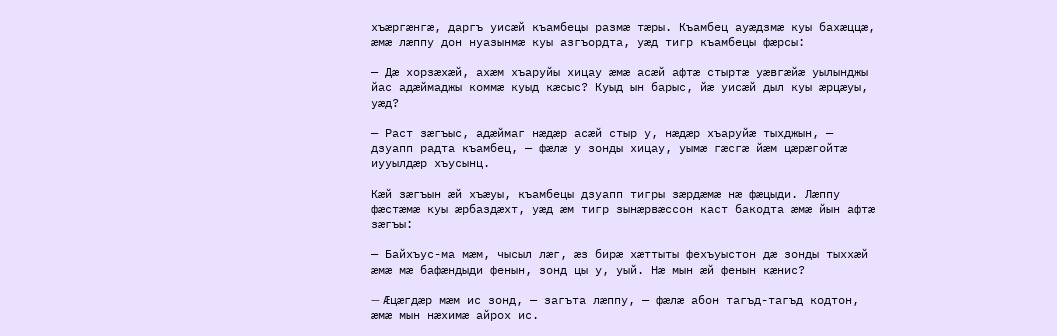хъæргæнгæ, даргъ уисæй къамбецы размæ тæры. Къамбец ауæдзмæ куы бахæццæ, æмæ лæппу дон нуазынмæ куы азгъордта, уæд тигр къамбецы фæрсы:

— Дæ хорзæхæй, ахæм хъаруйы хицау æмæ асæй афтæ стыртæ уæвгæйæ уылынджы йас адæймаджы коммæ куыд кæсыс? Куыд ын барыс, йæ уисæй дыл куы æрцæуы, уæд?

— Раст зæгъыс, адæймаг нæдæр асæй стыр у, нæдæр хъаруйæ тыхджын, — дзуапп радта къамбец, — фæлæ у зонды хицау, уымæ гæсгæ йæм цæрæгойтæ иууылдæр хъусынц.

Кæй зæгъын æй хъæуы, къамбецы дзуапп тигры зæрдæмæ нæ фæцыди. Лæппу фæстæмæ куы æрбаздæхт, уæд æм тигр зынæрвæссон каст бакодта æмæ йын афтæ зæгъы:

— Байхъус-ма мæм, чысыл лæг, æз бирæ хæттыты фехъуыстон дæ зонды тыххæй æмæ мæ бафæндыди фенын, зонд цы у, уый. Нæ мын æй фенын кæнис?

— Æцæгдæр мæм ис зонд, — загъта лæппу, — фæлæ абон тагъд-тагъд кодтон, æмæ мын нæхимæ айрох ис.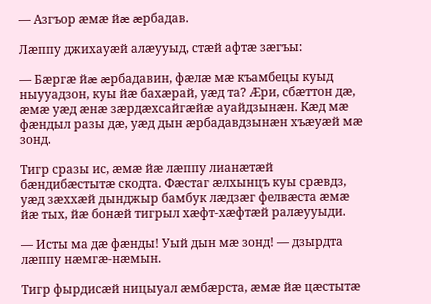— Азгъор æмæ йæ æрбадав.

Лæппу джихауæй алæууыд, стæй афтæ зæгъы:

— Бæргæ йæ æрбадавин, фæлæ мæ къамбецы куыд ныууадзон, куы йæ бахæрай, уæд та? Æри, сбæттон дæ, æмæ уæд æнæ зæрдæхсайгæйæ ауайдзынæн. Кæд мæ фæндыл разы дæ, уæд дын æрбадавдзынæн хъæуæй мæ зонд.

Тигр сразы ис, æмæ йæ лæппу лианæтæй бæндибæстытæ скодта. Фæстаг æлхынцъ куы срæвдз, уæд зæххæй дынджыр бамбук лæдзæг фелвæста æмæ йæ тых, йæ бонæй тигрыл хæфт-хæфтæй ралæууыди.

— Исты ма дæ фæнды! Уый дын мæ зонд! — дзырдта лæппу нæмгæ-нæмын.

Тигр фырдисæй ницыуал æмбæрста, æмæ йæ цæстытæ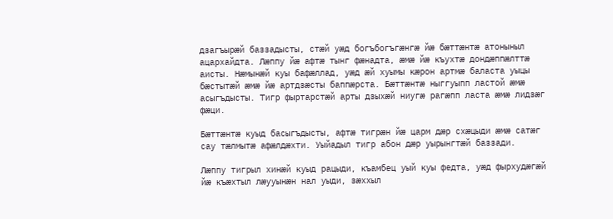дзагъырæй баззадысты, стæй уæд богъбогъгæнгæ йæ бæттæнтæ атоныныл ацархайдта. Лæппу йæ афтæ тынг фæнадта, æмæ йæ къухтæ дондæппæлттæ аисты. Нæмынæй куы бафæллад, уæд æй хуымы кæрон артмæ баласта уыцы бæстытæй æмæ йæ артдзæсты баппæрста. Бæттæнтæ ныггуыпп ластой æмæ асыгъдысты. Тигр фыртарстæй арты дзыхæй ниугæ рагæпп ласта æмæ лидзæг фæци.

Бæттæнтæ куыд басыгъдысты, афтæ тигрæн йæ царм дæр схæцыди æмæ сатæг сау тæлмытæ афæлдæхти. Уыйадыл тигр абон дæр уырынгтæй баззади.

Лæппу тигрыл хинæй куыд рацыди, къамбец уый куы федта, уæд фырхудæгæй йæ къæхтыл лæууынæн нал уыди, зæххыл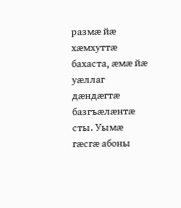размæ йæ хæмхуттæ бахаста, æмæ йæ уæллаг дæндæгтæ базгъæлæнтæ сты. Уымæ гæсгæ абоны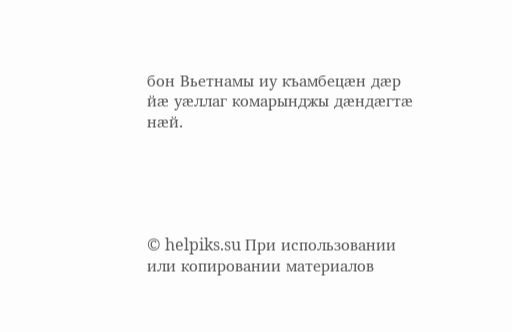бон Вьетнамы иу къамбецæн дæр йæ уæллаг комарынджы дæндæгтæ нæй.





© helpiks.su При использовании или копировании материалов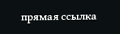прямая ссылка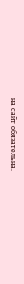на сайт обязательна.